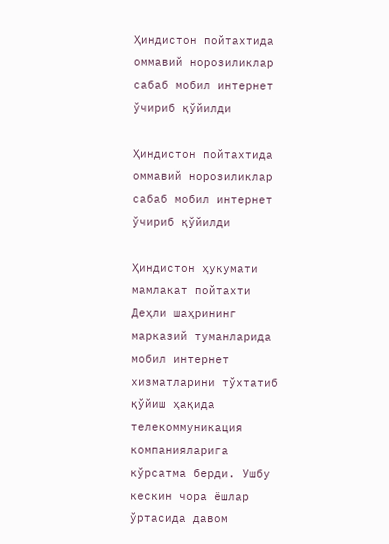Ҳиндистон пойтахтида оммавий норозиликлар сабаб мобил интернет ўчириб қўйилди

Ҳиндистон пойтахтида оммавий норозиликлар сабаб мобил интернет ўчириб қўйилди

Ҳиндистон ҳукумати мамлакат пойтахти Деҳли шаҳрининг марказий туманларида мобил интернет хизматларини тўхтатиб қўйиш ҳақида телекоммуникация компанияларига кўрсатма берди. Ушбу кескин чора ёшлар ўртасида давом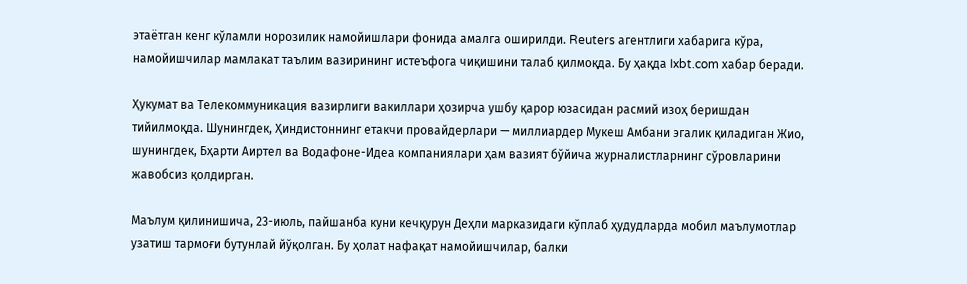этаётган кенг кўламли норозилик намойишлари фонида амалга оширилди. Reuters агентлиги хабарига кўра, намойишчилар мамлакат таълим вазирининг истеъфога чиқишини талаб қилмоқда. Бу ҳақда Ixbt.com хабар беради.

Ҳукумат ва Телекоммуникация вазирлиги вакиллари ҳозирча ушбу қарор юзасидан расмий изоҳ беришдан тийилмоқда. Шунингдек, Ҳиндистоннинг етакчи провайдерлари — миллиардер Мукеш Амбани эгалик қиладиган Жио, шунингдек, Бҳарти Аиртел ва Водафоне-Идеа компаниялари ҳам вазият бўйича журналистларнинг сўровларини жавобсиз қолдирган.

Маълум қилинишича, 23-июль, пайшанба куни кечқурун Деҳли марказидаги кўплаб ҳудудларда мобил маълумотлар узатиш тармоғи бутунлай йўқолган. Бу ҳолат нафақат намойишчилар, балки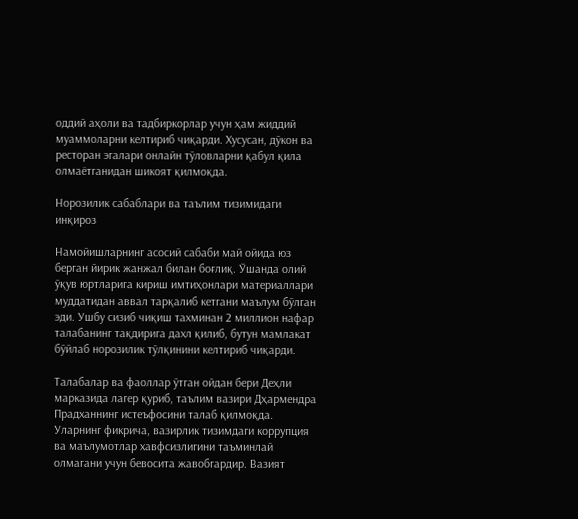оддий аҳоли ва тадбиркорлар учун ҳам жиддий муаммоларни келтириб чиқарди. Хусусан, дўкон ва ресторан эгалари онлайн тўловларни қабул қила олмаётганидан шикоят қилмоқда.

Норозилик сабаблари ва таълим тизимидаги инқироз

Намойишларнинг асосий сабаби май ойида юз берган йирик жанжал билан боғлиқ. Ўшанда олий ўқув юртларига кириш имтиҳонлари материаллари муддатидан аввал тарқалиб кетгани маълум бўлган эди. Ушбу сизиб чиқиш тахминан 2 миллион нафар талабанинг тақдирига дахл қилиб, бутун мамлакат бўйлаб норозилик тўлқинини келтириб чиқарди.

Талабалар ва фаоллар ўтган ойдан бери Деҳли марказида лагер қуриб, таълим вазири Дҳармендра Прадханнинг истеъфосини талаб қилмоқда. Уларнинг фикрича, вазирлик тизимдаги коррупция ва маълумотлар хавфсизлигини таъминлай олмагани учун бевосита жавобгардир. Вазият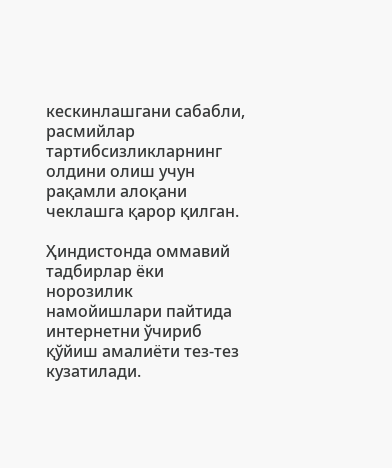кескинлашгани сабабли, расмийлар тартибсизликларнинг олдини олиш учун рақамли алоқани чеклашга қарор қилган.

Ҳиндистонда оммавий тадбирлар ёки норозилик намойишлари пайтида интернетни ўчириб қўйиш амалиёти тез-тез кузатилади.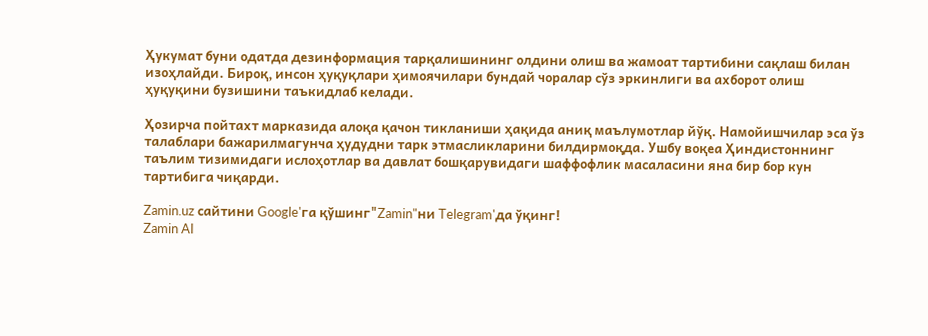Ҳукумат буни одатда дезинформация тарқалишининг олдини олиш ва жамоат тартибини сақлаш билан изоҳлайди. Бироқ, инсон ҳуқуқлари ҳимоячилари бундай чоралар сўз эркинлиги ва ахборот олиш ҳуқуқини бузишини таъкидлаб келади.

Ҳозирча пойтахт марказида алоқа қачон тикланиши ҳақида аниқ маълумотлар йўқ. Намойишчилар эса ўз талаблари бажарилмагунча ҳудудни тарк этмасликларини билдирмоқда. Ушбу воқеа Ҳиндистоннинг таълим тизимидаги ислоҳотлар ва давлат бошқарувидаги шаффофлик масаласини яна бир бор кун тартибига чиқарди.

Zamin.uz сайтини Google'га қўшинг"Zamin"ни Telegram'да ўқинг!
Zamin AI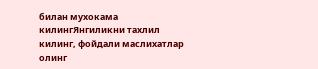билан мухокама килингЯнгиликни тахлил килинг, фойдали маслихатлар олинг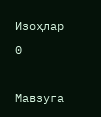Изоҳлар 0

Мавзуга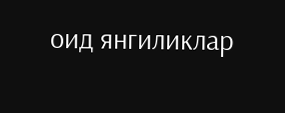оид янгиликлар